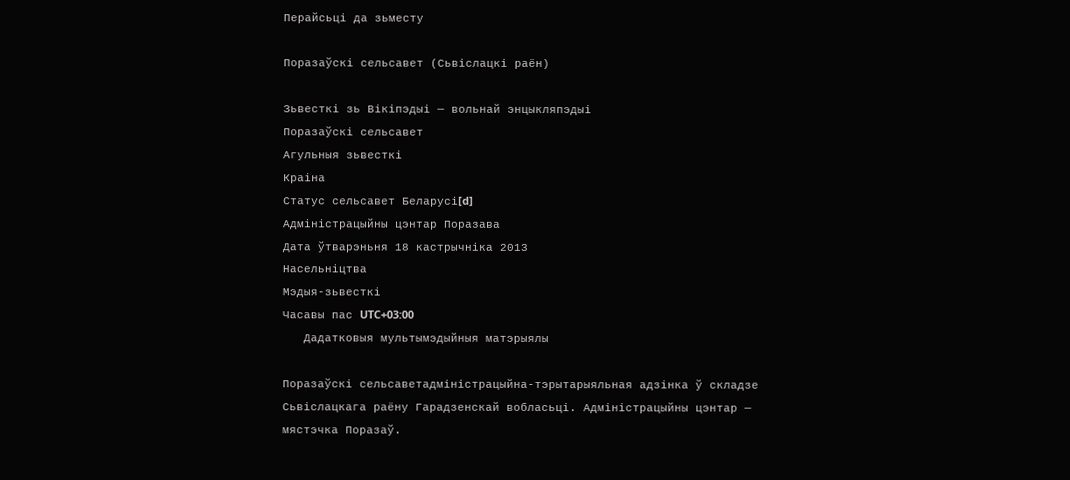Перайсьці да зьместу

Поразаўскі сельсавет (Сьвіслацкі раён)

Зьвесткі зь Вікіпэдыі — вольнай энцыкляпэдыі
Поразаўскі сельсавет
Агульныя зьвесткі
Краіна
Статус сельсавет Беларусі[d]
Адміністрацыйны цэнтар Поразава
Дата ўтварэньня 18 кастрычніка 2013
Насельніцтва
Мэдыя-зьвесткі
Часавы пас UTC+03:00
   Дадатковыя мультымэдыйныя матэрыялы

Поразаўскі сельсаветадміністрацыйна-тэрытарыяльная адзінка ў складзе Сьвіслацкага раёну Гарадзенскай вобласьці. Адміністрацыйны цэнтар — мястэчка Поразаў.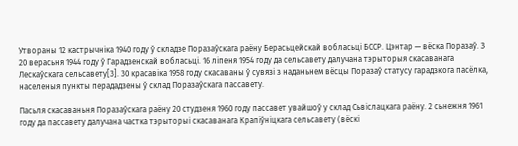Утвораны 12 кастрычніка 1940 году ў складзе Поразаўскага раёну Берасьцейскай вобласьці БССР. Цэнтар — вёска Поразаў. З 20 верасьня 1944 году ў Гарадзенскай вобласьці. 16 ліпеня 1954 году да сельсавету далучана тэрыторыя скасаванага Лескаўскага сельсавету[3]. 30 красавіка 1958 году скасаваны ў сувязі з наданьнем вёсцы Поразаў статусу гарадзкога пасёлка, населеныя пункты перададзены ў склад Поразаўскага пассавету.

Пасьля скасаваньня Поразаўскага раёну 20 студзеня 1960 году пассавет увайшоў у склад Сьвіслацкага раёну. 2 сьнежня 1961 году да пассавету далучана частка тэрыторыі скасаванага Крапіўніцкага сельсавету (вёскі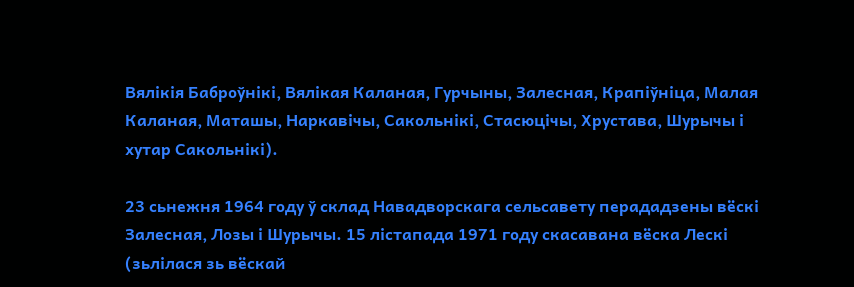Вялікія Баброўнікі, Вялікая Каланая, Гурчыны, Залесная, Крапіўніца, Малая Каланая, Маташы, Наркавічы, Сакольнікі, Стасюцічы, Хрустава, Шурычы і хутар Сакольнікі).

23 сьнежня 1964 году ў склад Навадворскага сельсавету перададзены вёскі Залесная, Лозы і Шурычы. 15 лістапада 1971 году скасавана вёска Лескі (зьлілася зь вёскай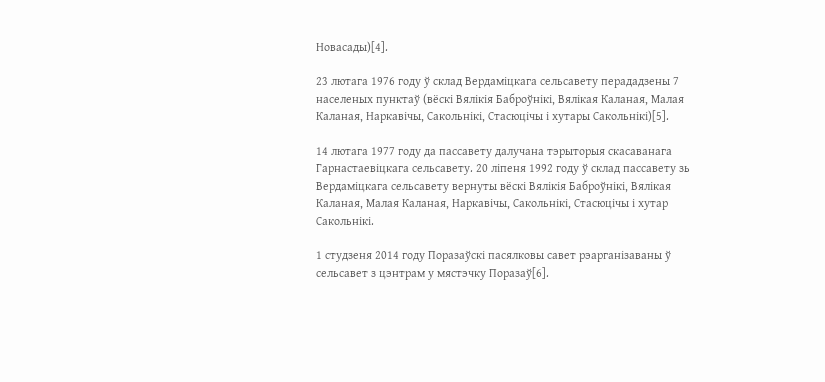Новасады)[4].

23 лютага 1976 году ў склад Вердаміцкага сельсавету перададзены 7 населеных пунктаў (вёскі Вялікія Баброўнікі, Вялікая Каланая, Малая Каланая, Наркавічы, Сакольнікі, Стасюцічы і хутары Сакольнікі)[5].

14 лютага 1977 году да пассавету далучана тэрыторыя скасаванага Гарнастаевіцкага сельсавету. 20 ліпеня 1992 году ў склад пассавету зь Вердаміцкага сельсавету вернуты вёскі Вялікія Баброўнікі, Вялікая Каланая, Малая Каланая, Наркавічы, Сакольнікі, Стасюцічы і хутар Сакольнікі.

1 студзеня 2014 году Поразаўскі пасялковы савет рэарганізаваны ў сельсавет з цэнтрам у мястэчку Поразаў[6].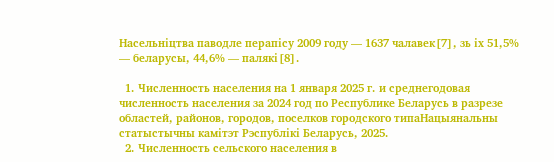Насельніцтва паводле перапісу 2009 году — 1637 чалавек[7], зь іх 51,5% — беларусы, 44,6% — палякі[8].

  1. Численность населения на 1 января 2025 г. и среднегодовая численность населения за 2024 год по Республике Беларусь в разрезе областей, районов, городов, поселков городского типаНацыянальны статыстычны камітэт Рэспублікі Беларусь, 2025.
  2. Численность сельского населения в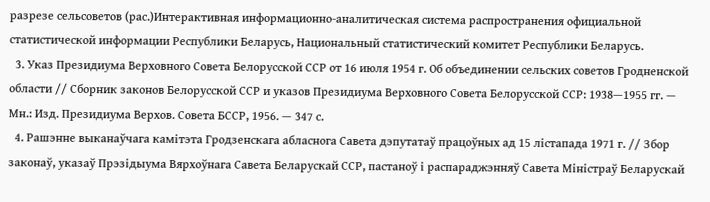разрезе сельсоветов (рас.)Интерактивная информационно-аналитическая система распространения официальной статистической информации Республики Беларусь, Национальный статистический комитет Республики Беларусь.
  3. Указ Президиума Верховного Совета Белорусской ССР от 16 июля 1954 г. Об объединении сельских советов Гродненской области // Сборник законов Белорусской ССР и указов Президиума Верховного Совета Белорусской ССР: 1938—1955 гг. — Мн.: Изд. Президиума Верхов. Совета БССР, 1956. — 347 с.
  4. Рашэнне выканаўчага камітэта Гродзенскага абласнога Савета дэпутатаў працоўных ад 15 лістапада 1971 г. // Збор законаў, указаў Прэзідыума Вярхоўнага Савета Беларускай ССР, пастаноў і распараджэнняў Савета Міністраў Беларускай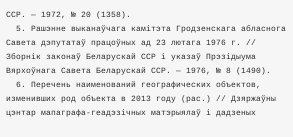ССР. — 1972, № 20 (1358).
  5. Рашэнне выканаўчага камітэта Гродзенскага абласнога Савета дэпутатаў працоўных ад 23 лютага 1976 г. // Зборнік законаў Беларускай ССР і указаў Прэзідыума Вярхоўнага Савета Беларускай ССР. — 1976, № 8 (1490).
  6. Перечень наименований географических объектов, изменивших род объекта в 2013 году (рас.) // Дзяржаўны цэнтар мапаграфа-геадэзічных матэрыялаў і дадзеных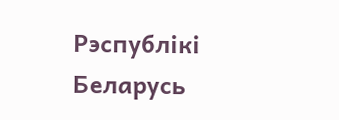Рэспублікі Беларусь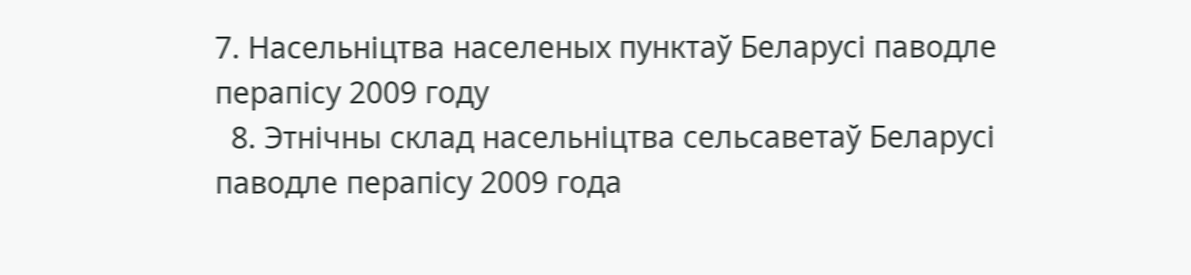7. Насельніцтва населеных пунктаў Беларусі паводле перапісу 2009 году
  8. Этнічны склад насельніцтва сельсаветаў Беларусі паводле перапісу 2009 года